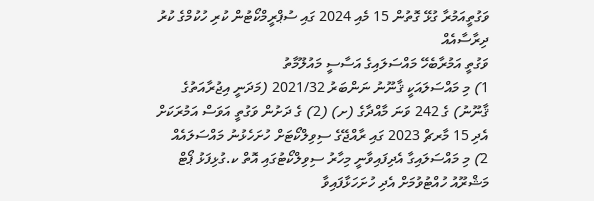ވަގުތީއަމުރާ ގުޅޭ ގޮތުން 15 މެއި 2024 ގައި ސުޕްރީމްކޯޓުން ކުރި ހުކުމްގެ ކުރު ދިރާސާއެއް
ވަގުތީ އަމުރާބެހޭ މައްސަލައިގެ އަސާސީ މައުލޫމާތު
1) މި މައްސަލައަކީ ޤާނޫނު ނަންބަރު 2021/32 (މަދަނީ އިޖުރާއަތުގެ ޤާނޫނު) ގެ 242 ވަނަ މާއްދާގެ (ށ) (2) ގެ ދަށުން ވަގުތީ އަވަސް އަމުރަކަށް އެދި 15 މާރޗް 2023 ގައި ރާއްޖޭގެ ސިވިލްކޯޓަށް ހުށަހެޅުނު މައްސަލައެއް
2) މި މައްސަލައިގާ އެދިފައިވާނީ މިހާރު ސިވިލްކޯޓުގައި އޮތް ކ.ގުޅިފަޅު ޕޯޓް މަޝްރޫއު ހުއްޓުވުމަށް އެދި ހުށަހަޅާފައިވާ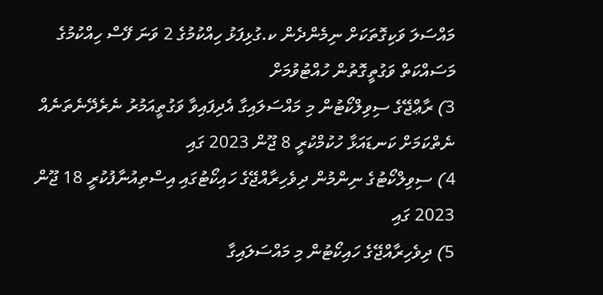މައްސަލަ ވަކިގޮތަކަށް ނިމެންދެން ކ.ގުޅިފަޅު ހިއްކުމުގެ 2 ވަނަ ފޭސް ހިއްކުމުގެ މަސައްކަތް ވަގުތީގޮތުން ހުއްޓުވުމަށް
3) ރާޢްޖޭގެ ސިވިލްކޯޓުން މި މައްސަލައިގާ އެދިފައިވާ ވަގުތީއަމުރު ނެރެދޭނެތަނެއް ނެތްކަމަށް ކަނޑައަޅާ ހުކުމްކުރީ 8 ޖޫން 2023 ގައި
4) ސިވިލްކޯޓުގެ ނިންމުން ދިވެހިރާއްޖޭގެ ހައިކޯޓުގައި އިސްތިއުނާފުކުރީ 18 ޖޫން 2023 ގައި
5) ދިވެހިރާއްޖޭގެ ހައިކޯޓުން މި މައްސަލައިގާ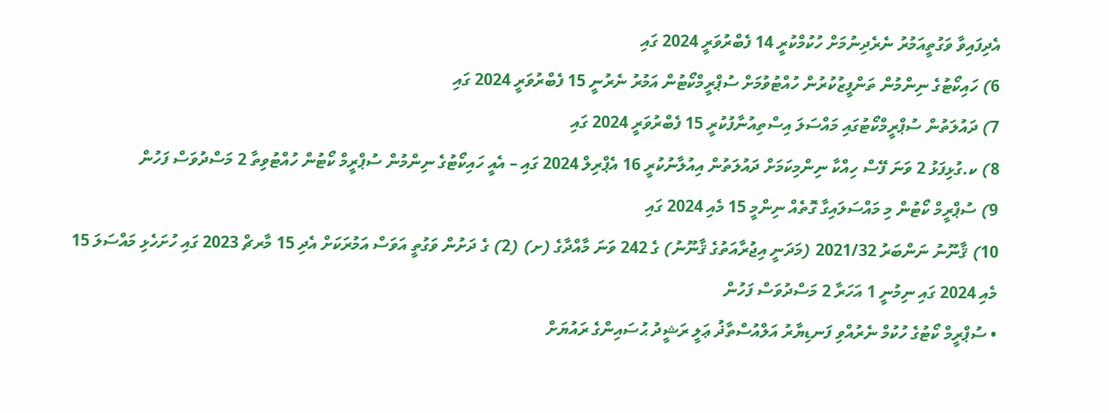އެދިފައިވާ ވަގުތީއަމުރު ނެރެދިނުމަށް ހުކުމްކުރީ 14 ފެބްރުވަރީ 2024 ގައި
6) ހައިކޯޓުގެ ނިންމުން ތަންފީޒުކުރުން ހުއްޓުވުމަށް ސުޕްރީމްކޯޓުން އަމުރު ނެރުނީ 15 ފެބްރުވަރީ 2024 ގައި
7) ދައުލަތުން ސުޕްރީމްކޯޓުގައި މައްސަލަ އިސްތިއުނާފުކުރީ 15 ފެބްރުވަރީ 2024 ގައި
8) ކ.ގުޅިފަޅު 2 ވަނަ ފޭސް ހިއްކާ ނިންމިކަމަށް ދައުލަތުން އިއުލާނުކުރީ 16 އެޕްރިލް 2024 ގައި – އެއީ ހައިކޯޓުގެ ނިންމުން ސުޕްރީމް ކޯޓުން ހުއްޓުވިތާ 2 މަސްދުވަސް ފަހުން
9) ސުޕްރީމް ކޯޓުން މި މައްސަލައިގާ ގޮތެއް ނިންމީ 15 މެއި 2024 ގައި
10) ޤާނޫނު ނަންބަރު 2021/32 (މަދަނީ އިޖުރާއަތުގެ ޤާނޫނު) ގެ 242 ވަނަ މާއްދާގެ (ށ) (2) ގެ ދަށުން ވަގުތީ އަވަސް އަމުރަކަށް އެދި 15 މާރޗް 2023 ގައި ހުށަހެޅި މައްސަލަ 15 މެއި 2024 ގައި ނިމުނީ 1 އަހަރާ 2 މަސްދުވަސް ފަހުން
• ސުޕްރީމް ކޯޓުގެ ހުކުމް ނެރުއްވި ފަނޑިޔާރު އަލްއުސްތާޛު ޢަލީ ރަޝީދު ޙުސައިންގެ ރައުޔަށް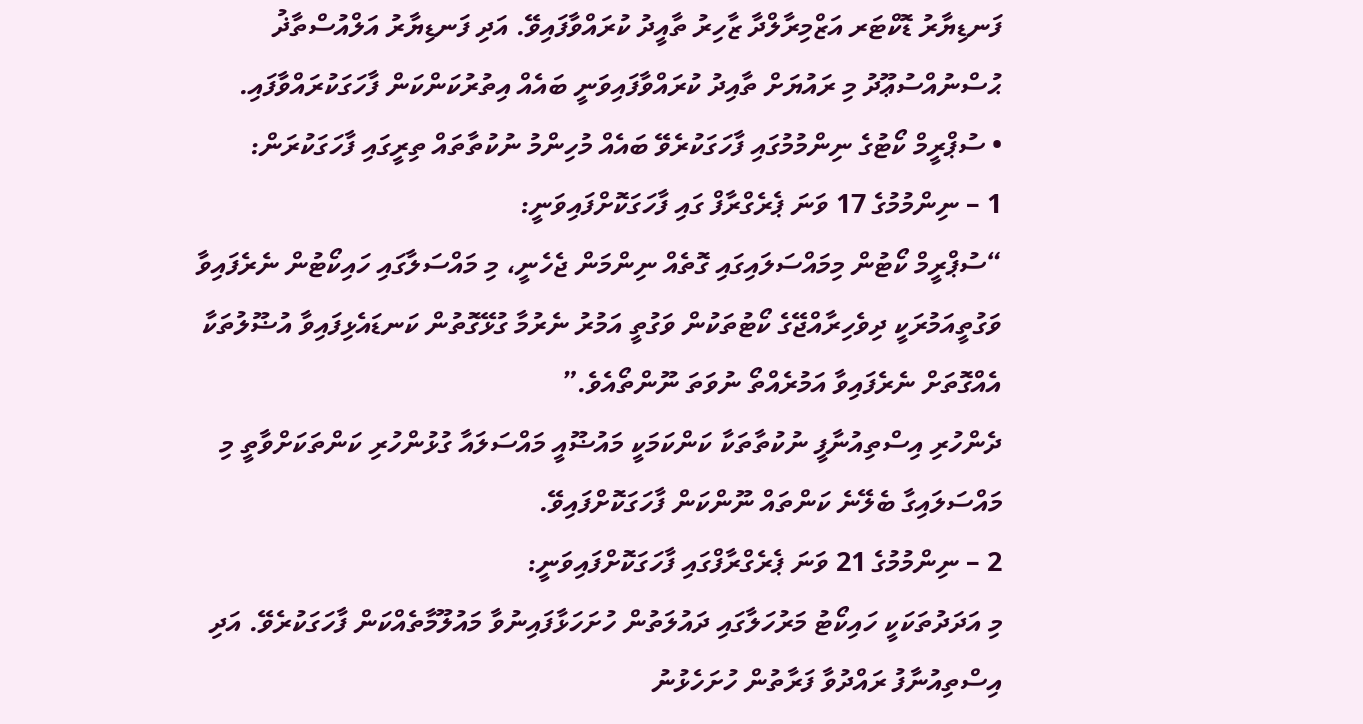ފަނޑިޔާރު ޑޮކްޓަރ އަޒްމިރާލްދާ ޒާހިރު ތާއީދު ކުރައްވާފައިވޭ. އަދި ފަނޑިޔާރު އަލްއުސްތާޛު ޙުސްނުއްސުޢޫދު މި ރައުޔަށް ތާއިދު ކުރައްވާފައިވަނީ ބައެއް އިތުރުކަންކަން ފާހަގަކުރައްވާފައި.
• ސުޕްރީމް ކޯޓުގެ ނިންމުމުގައި ފާހަގަކުރެވޭ ބައެއް މުހިންމު ނުކުތާތައް ތިރީގައި ފާހަގަކުރަން:
1 – ނިންމުމުގެ 17 ވަނަ ޕެރެގްރާފް ގައި ފާހަގަކޮށްފައިވަނީ:
“ސުޕްރީމް ކޯޓުން މިމައްސަލައިގައި ގޮތެއް ނިންމަން ޖެހެނީ، މި މައްސަލާގައި ހައިކޯޓުން ނެރެފައިވާ ވަގުތީއަމުރަކީ ދިވެހިރާއްޖޭގެ ކޯޓުތަކުން ވަގުތީ އަމުރު ނެރުމާ ގުޅޭގޮތުން ކަނޑައެޅިފައިވާ އުޟޫލުތަކާ އެއްގޮތަށް ނެރެފައިވާ އަމުރެއްތޯ ނުވަތަ ނޫންތޯއެވެ.”
ދެންހުރި އިސްތިއުނާފީ ނުކުތާތަކާ ކަންކަމަކީ މައުޟޫއީ މައްސަލައާ ގުޅުންހުރި ކަންތަކަށްވާތީ މި މައްސަލައިގާ ބެލޭނެ ކަންތައް ނޫންކަން ފާހަގަކޮށްފައިވޭ.
2 – ނިންމުމުގެ 21 ވަނަ ޕެރެގްރާފްގައި ފާހަގަކޮށްފައިވަނީ:
މި އަދަދުތަކަކީ ހައިކޯޓު މަރުހަލާގައި ދައުލަތުން ހުށަހަޅާފައިނުވާ މައުލޫމާތެއްކަން ފާހަގަކުރެވޭ. އަދި އިސްތިއުނާފު ރައްދުވާ ފަރާތުން ހުށަހެޅުނު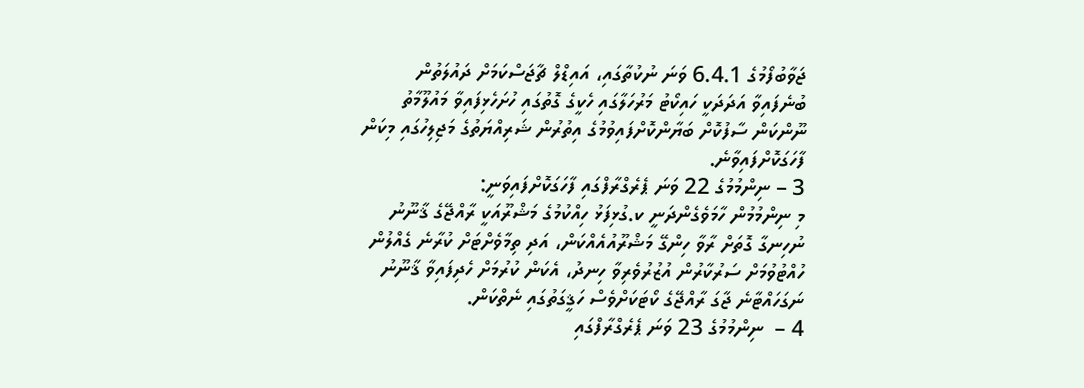ޖަވާބުފޯމުގެ 6.4.1 ވަނަ ނުކުތާގައި، އައިޑްލް ޗާޖަސްކަމަށް ދައުލަތުން ބުނެފައިވާ އަދަދަކީ ހައިކޯޓު މަރުހަލާގައި ހެކީގެ ގޮތުގައި ހުށަހެޅިފައިވާ މައުލޫމާތު ނޫންކަން ސާފުކޮށް ބަޔާންކޮށްފައިވުމުގެ އިތުރުން ޝަރިއްޔަތުގެ މަޖިލިހުގައި މިކަން ފާހަގަކޮށްފައިވާނެ.
3 – ނިންމުމުގެ 22 ވަނަ ޕެރެގްރާފްގައި ފާހަގަކޮށްފައިވަނީ:
މި ނިންމުމުން ހާމަވެގެންދަނީ ކ.ގުޅިފަޅު ހިއްކުމުގެ މަޝްރޫއަކީ ރާއްޖޭގެ ޤާނޫނު ނުހިނގާ ގޮތަށް ރާވާ ހިންގޭ މަޝްރޫއުއެއްކަން، އަދި ތިމާވެށްޓަށް ކުރާނެ ގެއްލުން ހުއްޓުވުމަށް ސަރުކާރުން އުޒުރުވެރިވާ ހިނދު، އެކަން ކުރުމަށް ހެދިފައިވާ ޤާނޫނު ނަގަހައްޓާނެ ޖާގަ ރާއްޖޭގެ ކޯޓަކަށްވެސް ހަޤީގަތުގައި ނެތްކަން.
4 –  ނިންމުމުގެ 23 ވަނަ ޕެރެގްރާފްގައި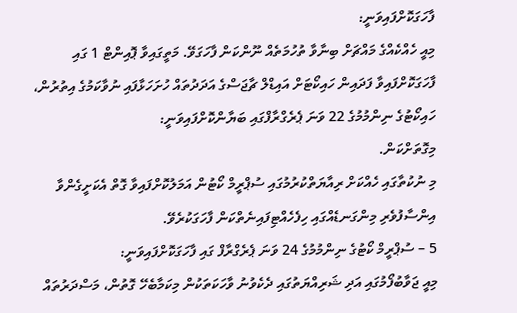ފާހަގަކޮށްފައިވަނީ:
މިއީ ހެއްކެއްގެ މައްޗަށް ބިނާވާ ތުހުމަތެއް ނޫންކަން ފާހަގަވޭ. މަތީގައިވާ ޕޮއިންޓް 1 ގައި ފާހަގަކޮށްފައިވާ ފަދައިން ހައިކޯޓަށް އައިޑްލް ޗާޖަސްގެ އަދަދުތައް ހުށަހަޅާފައި ނުވާކަމުގެ އިތުރުން، ހައިކޯޓުގެ ނިންމުމުގެ 22 ވަނަ ޕެރެގްރާފްގައި ބަޔާންކޮށްފައިވަނީ:
މިގޮތަށްކަން.
މި ނުކުތާގައި ހެއްކަށް ރިއާޔަތްކުރުމުގައި ސުޕްރީމް ކޯޓުން އަމަލުކޮށްފައިވާ ގޮތް އެކަށީގެންވާ އިންސާފުވެރި މިންގަނޑެއްގައި ހިފެހެއްޓިފައިނެތްކަން ފާހަގަކުރެވޭ.
5 – ސުޕްރީމް ކޯޓުގެ ނިންމުމުގެ 24 ވަނަ ޕެރެގްރާފް ގައި ފާހަގަކޮށްފައިވަނީ:
މިއީ ޖަވާބުފޯމުގައި އަދި ޝަރިއްޔަތުގައި ދެކެވުނު ވާހަކަތަކުން މިކަމާބެހޭ ގޮތުން، މަސްދަރުތައް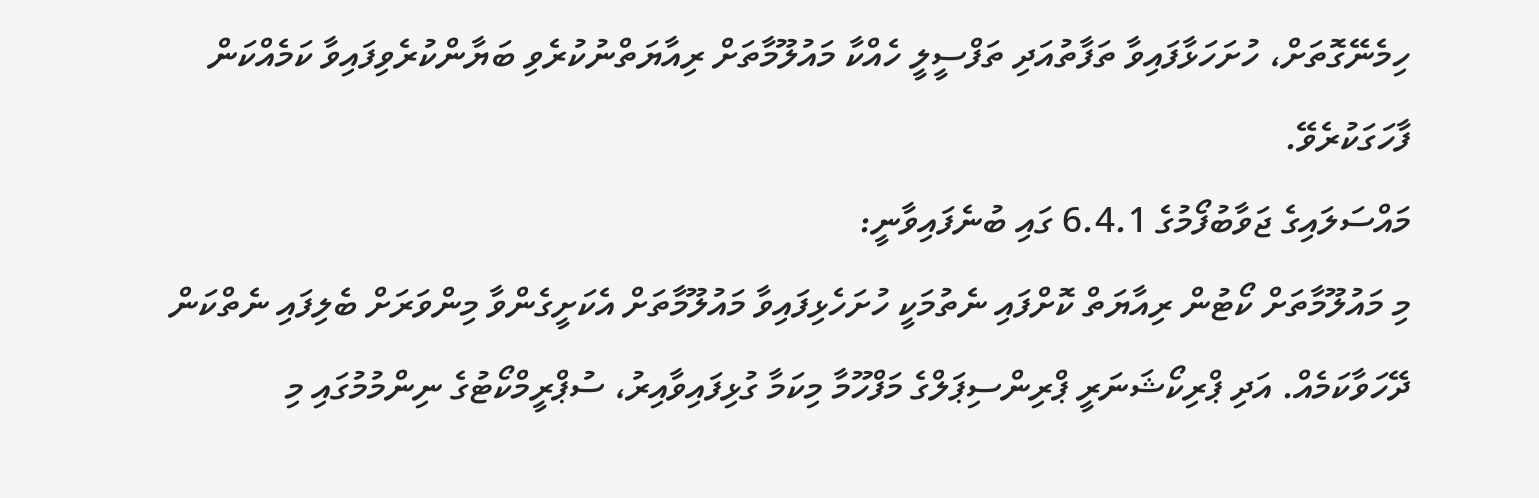ހިމެނޭގޮތަށް، ހުށަހަޅާފައިވާ ތަފާތުއަދި ތަފްސީލީ ހެއްކާ މައުލޫމާތަށް ރިއާޔަތްނުކުރެވި ބަޔާންކުރެވިފައިވާ ކަމެއްކަން ފާހަގަކުރެވޭ.
މައްސަލައިގެ ޖަވާބުފޯމުގެ 6.4.1 ގައި ބުނެފައިވާނީ:
މި މައުލޫމާތަށް ކޯޓުން ރިއާޔަތް ކޮށްފައި ނެތުމަކީ ހުށަހެޅިފައިވާ މައުލޫމާތަށް އެކަށީގެންވާ މިންވަރަށް ބެލިފައި ނެތްކަން ދޭހަވާކަމެއް. އަދި ޕްރިކޯޝަނަރީ ޕްރިންސިޕަލްގެ މަފްހޫމާ މިކަމާ ގުޅިފައިވާއިރު، ސުޕްރީމްކޯޓުގެ ނިންމުމުގައި މި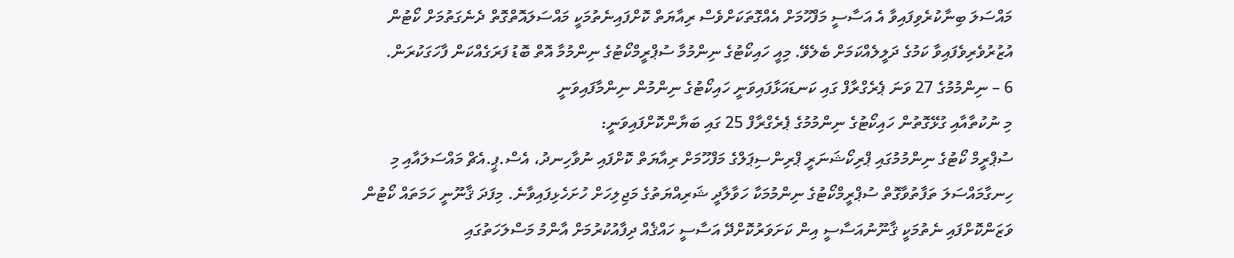މައްސަލަ ބިނާކުރެވިފައިވާ އެ އަސާސީ މަފްހޫމަށް އެއްގޮތަކަށްވެސް ރިއާޔަތް ކޮށްފައިނެތުމަކީ މައްސަލައޮތްގޮތް ދެނެގަތުމަށް ކޯޓުން އުޒުރުވެރިވެފައިވާ ކަމުގެ ދަލީލެއްކަމަށް ބެލެވޭ. މިއީ ހައިކޯޓުގެ ނިންމުމާ ސުޕްރީމްކޯޓުގެ ނިންމުމާ އޮތް ބޮޑު ފަރަގެއްކަން ފާހަގަކުރަން.
6 – ނިންމުމުގެ 27 ވަނަ ޕެރެގްރާފް ގައި ކަނޑައަޅާފައިވަނީ ހައިކޯޓުގެ ނިންމުން ނިންމާފައިވަނީ
މި ނުކުތާއާއި ގުޅޭގޮތުން ހައިކޯޓުގެ ނިންމުމުގެ ޕެރެގްރާފް 25 ގައި ބަޔާންކޮށްފައިވަނީ:
ސުޕްރީމް ކޯޓުގެ ނިންމުމުގައި ޕްރިކޯޝަނަރީ ޕްރިންސިޕަލްގެ މަފްހޫމަށް ރިއާޔަތް ކޮށްފައި ނުވާހިނދު، އެސް.ޕީ.އެޗް މައްސަލައާއި މި ހިނގާމައްސަލަ ތަފާތުވާގޮތް ސުޕްރީމްކޯޓުގެ ނިންމުމަކާ ހަވާލާދީ ޝަރިއްޔަތުގެ މަޖިލިހަށް ހުށަހެޅިފައިވާނެ. މިފަދަ ޤާނޫނީ ހަމަތައް ކޯޓުން ވަޒަންކޮށްފައި ނެތުމަކީ ޤާނޫނުއަސާސީ އިން ކަށަވަރުކޮށްދޭ އަސާސީ ހައްޤެއް ދިފާއުކުރުމަށް އާންމު މަސްލަހަތުގައި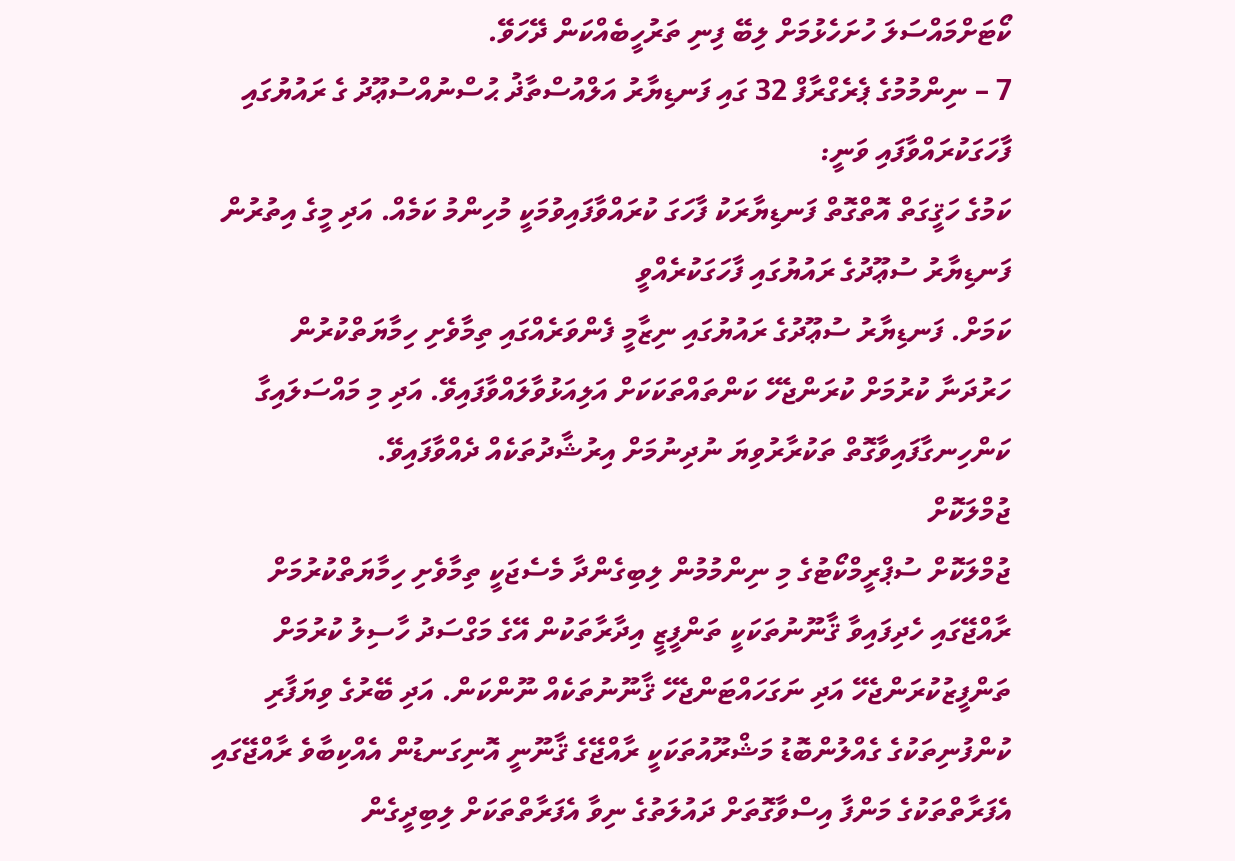ކޯޓަށްމައްސަލަ ހުށަހެޅުމަށް ލިބޭ ފިނި ތަރުހީބެއްކަން ދޭހަވޭ.
7 – ނިންމުމުގެ ޕެރެގްރާފް 32 ގައި ފަނޑިޔާރު އަލްއުސްތާޛު ޙުސްނުއްސުޢޫދު ގެ ރައުޔުގައި ފާހަގަކުރައްވާފައި ވަނީ:
ކަމުގެ ހަޤީގަތް އޮތްގޮތް ފަނޑިޔާރަކު ފާހަގަ ކުރައްވާފައިވުމަކީ މުހިންމު ކަމެއް. އަދި މީގެ އިތުރުން ފަނޑިޔާރު ސުޢޫދުގެ ރައުޔުގައި ފާހަގަކުރެއްވީ
ކަމަށް. ފަނޑިޔާރު ސުޢޫދުގެ ރައުޔުގައި ނިޒާމީ ފެންވަރެއްގައި ތިމާވެށި ހިމާޔަތްކުރުން ހަރުދަނާ ކުރުމަށް ކުރަންޖެހޭ ކަންތައްތަކަކަށް އަލިއަޅުވާލައްވާފައިވޭ. އަދި މި މައްސަލައިގާ ކަންހިނގާފައިވާގޮތް ތަކުރާރުވިޔަ ނުދިނުމަށް އިރުޝާދުތަކެއް ދެއްވާފައިވޭ.
ޖުމްލަކޮށް
ޖުމްލަކޮށް ސުޕްރީމްކޯޓުގެ މި ނިންމުމުން ލިބިގެންދާ މެސެޖަކީ ތިމާވެށި ހިމާޔަތްކުރުމަށް ރާއްޖޭގައި ހެދިފައިވާ ޤާނޫނުތަކަކީ ތަންފީޒީ އިދާރާތަކުން އޭގެ މަގްސަދު ހާސިލު ކުރުމަށް ތަންފީޒުކުރަންޖެހޭ އަދި ނަގަހައްޓަންޖެހޭ ޤާނޫނުތަކެއް ނޫންކަން. އަދި ބޭރުގެ ވިޔަފާރި ކުންފުނިތަކުގެ ގެއްލުންބޮޑު މަޝްރޫއުތަކަކީ ރާއްޖޭގެ ޤާނޫނީ އޮނިގަނޑުން އެއްކިބާވެ ރާއްޖޭގައި އެފަރާތްތަކުގެ މަންފާ އިސްވާގޮތަށް ދައުލަތުގެ ނިވާ އެފަރާތްތަކަށް ލިބިދީގެން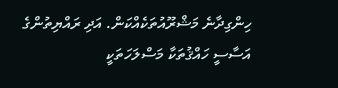ހިންގިދާނެ މަޝްރޫއުތަކެއްކަން. އަދި ރައްޔިތުންގެ އަސާސީ ހައްޤުތަކާ މަސްލަހަތަކީ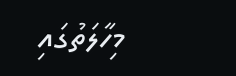މިހާލަތުގައި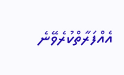އެއްފަރާތްކުރެވޭނެ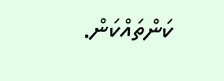ކަންތައްކަން.